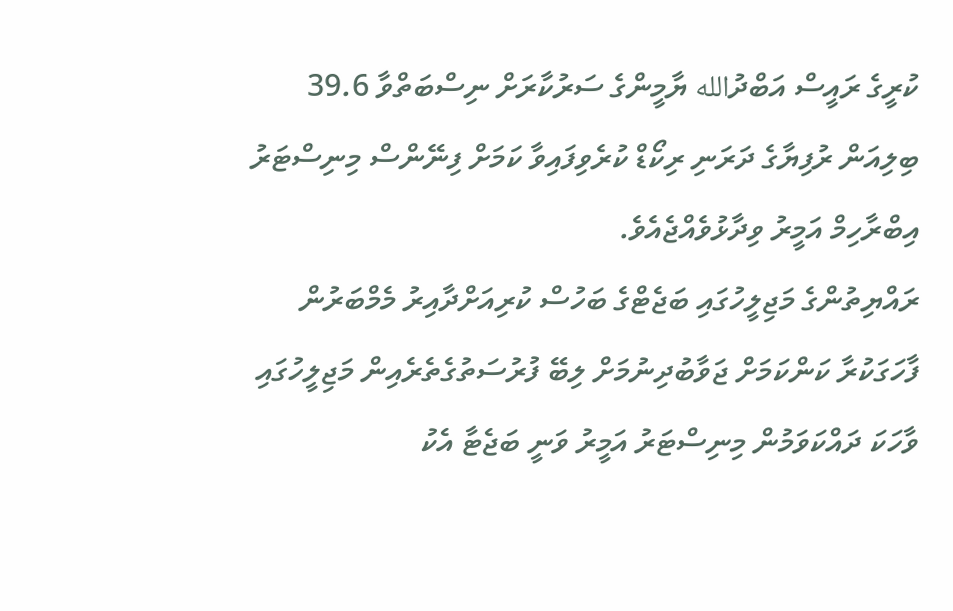ކުރީގެ ރައީސް އަބްދުالله ޔާމީންގެ ސަރުކާރަށް ނިސްބަތްވާ 39.6 ބިލިއަން ރުފިޔާގެ ދަރަނި ރިކޯޑް ކުރެވިފައިވާ ކަމަށް ފިނޭންސް މިނިސްޓަރު އިބްރާހިމް އަމީރު ވިދާޅުވެއްޖެއެވެ.
ރައްޔިތުންގެ މަޖިލީހުގައި ބަޖެޓްގެ ބަހުސް ކުރިއަށްދާއިރު މެމްބަރުން ފާހަގަކުރާ ކަންކަމަށް ޖަވާބުދިނުމަށް ލިބޭ ފުރުސަތުގެތެރެއިން މަޖިލީހުގައި ވާހަކަ ދައްކަވަމުން މިނިސްޓަރު އަމީރު ވަނީ ބަޖެޓާ އެކު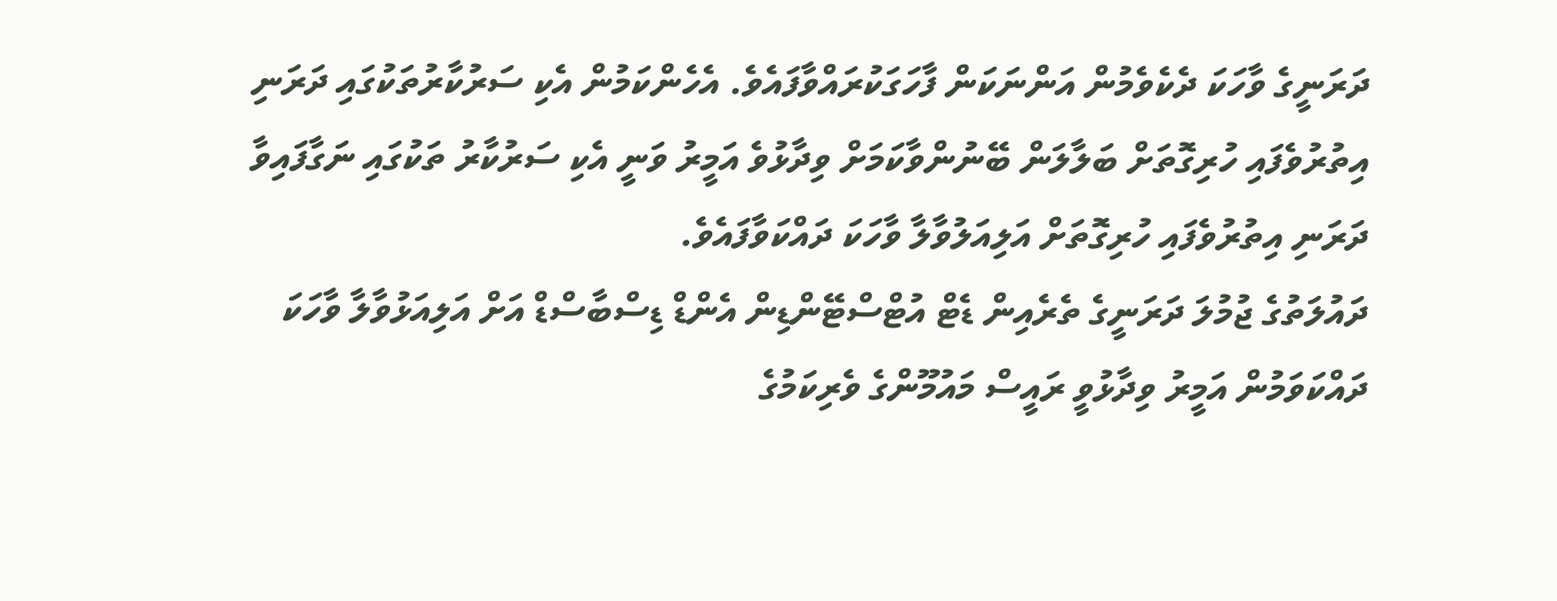ދަރަނީގެ ވާހަކަ ދެކެވެމުން އަންނަކަން ފާހަގަކުރައްވާފައެވެ. އެހެންކަމުން އެކި ސަރުކާރުތަކުގައި ދަރަނި އިތުރުވެފައި ހުރިގޮތަށް ބަލާލަން ބޭނުންވާކަމަށް ވިދާޅުވެ އަމީރު ވަނީ އެކި ސަރުކާރު ތަކުގައި ނަގާފައިވާ ދަރަނި އިތުރުވެފައި ހުރިގޮތަށް އަލިއަލުވާލާ ވާހަކަ ދައްކަވާފައެވެ.
ދައުލަތުގެ ޖުމުލަ ދަރަނީގެ ތެރެއިން ޑެޓް އުޓްސްޓޭންޑިން އެންޑް ޑިސްބާސްޑް އަށް އަލިއަޅުވާލާ ވާހަކަ ދައްކަވަމުން އަމީރު ވިދާޅުވީ ރައީސް މައުމޫންގެ ވެރިކަމުގެ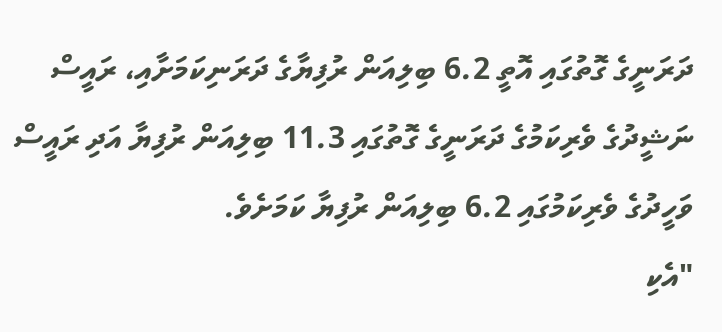ދަރަނީގެ ގޮތުގައި އޮތީ 6.2 ބިލިއަން ރުފިޔާގެ ދަރަނިކަމަށާއި، ރައީސް ނަޝީދުގެ ވެރިކަމުގެ ދަރަނީގެ ގޮތުގައި 11.3 ބިލިއަން ރުފިޔާ އަދި ރައީސް ވަހީދުގެ ވެރިކަމުގައި 6.2 ބިލިއަން ރުފިޔާ ކަމަށެވެ.
"އެކި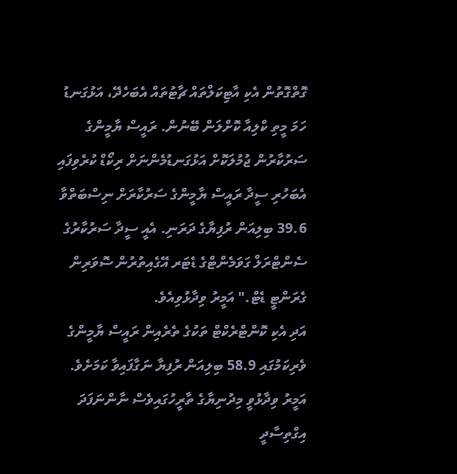ގޮތްގޮތުން އެކި އާޓިކަލްތައް ޗާޓުތައް އެބަހެދޭ، އަޅުގަނޑު ހަމަ މީތި ކްލިއާ ކޮށްލަން ބޭނުން. ރައީސް ޔާމީންގެ ސަރުކާރުން ޖުމުލަކޮށް އަޅުގަނޑުމެންނަށް ރިކޯޑް ކުރެވިފައި އެބަހުރި ސީދާ ރައީސް ޔާމީންގެ ސަރުކާރަށް ނިސްބަތްވާ 39.6 ބިލިއަން ރުފިޔާގެ ދަރަނި. އެއީ ސީދާ ސަރުކާރުގެ ސެންޓްރަލް ގަވަމެންޓްގެ ޑެޓަރ އޭގެއިތުރުން ސޮވަރިން ގެރަންޓީ ޑެޓް." އަމީރު ވިދާޅުވިއެވެ.
އަދި އެކި ކޮންޓްރެކްޓް ތަކުގެ ތެރެއިން ރައީސް ޔާމީންގެ ވެރިކަމުގައި 58.9 ބިލިއަން ރުފިޔާ ނަގާފައިވާ ކަމަށެވެ.
އަމީރު ވިދާޅުވީ މިދުނިޔާގެ ތާރީހުގައިވެސް ނާންނަފަދަ އިގްތިސާދީ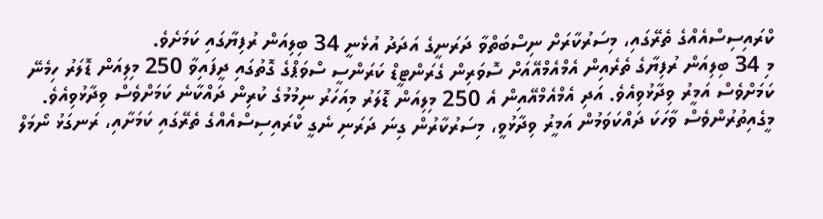ކްރައިސިސްއެއްގެ ތެރޭގައި، މިސަރުކާރަށް ނިސްބަތްވާ ދަރަނީގެ އަދަދު އުޅެނީ 34 ބިލިއަން ރުފިޔާގައި ކަމަށެވެ.
މި 34 ބިލިއަން ރުފިޔާގެ ތެރެއިން އެމްއެމްއޭއަށް ސޮވަރިން ގެރަންޓީޑް ކަރަންސީ ސްވަޕްގެ ގޮތުގައި ދީފައިވާ 250 މިލިއަން ޑޮލަރު ހިމެނޭ ކަމަށްވެސް އަމީރު ވިދާޅުވިއެވެ. އަދި އެމްއެމްއޭއިން އެ 250 މިލިއަން ޑޮލަރު މިއަހަރު ނިމުމުގެ ކުރިން ދައްކާނެ ކަމަށްވެސް ވިދާޅުވިއެވެ.
މީގެއިތުރުންވެސް ވާހަކަ ދައްކަވަމުން އަމީރު ވިދާޅުވީ، މިސަރުކާރުން ގިނަ ދަރަނި ނެގީ ކްރައިސިސްއެއްގެ ތެރޭގައި ކަމަށާއި، ރަނގަޅު ނޯމަލް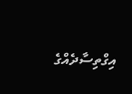އިގްތިސާދެއްގެ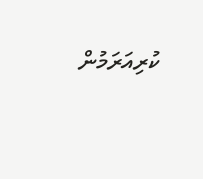ކުރިއަރަމުން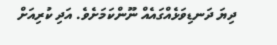ދިޔަ ދަނޑިވަޅެއްގައެއް ނޫންކަމަށެވެ. އަދި ކުރިއަށް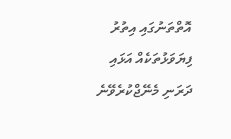އޮތްތަނުގައި އިތުރު ފިޔަވަޅުތަކެއް އަޅައި ދަރަނި މެނޭޖްކުރެވޭނެ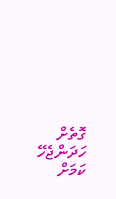ގޮތެށް ހަދަންޖެހޭ ކަމަށް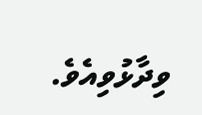ވިދާޅުވިއެވެ.